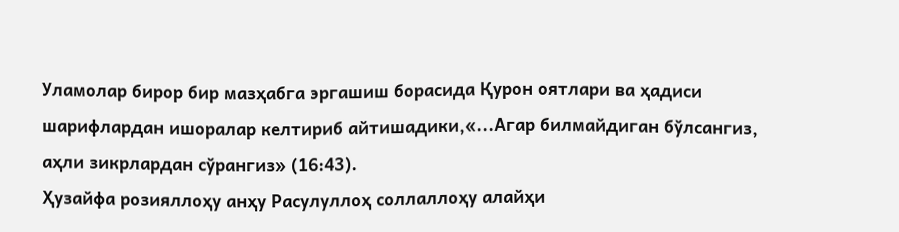Уламолар бирор бир мазҳабга эргашиш борасида Қурон оятлари ва ҳадиси шарифлардан ишоралар келтириб айтишадики,«...Агар билмайдиган бўлсангиз, аҳли зикрлардан сўрангиз» (16:43).
Ҳузайфа розияллоҳу анҳу Расулуллоҳ соллаллоҳу алайҳи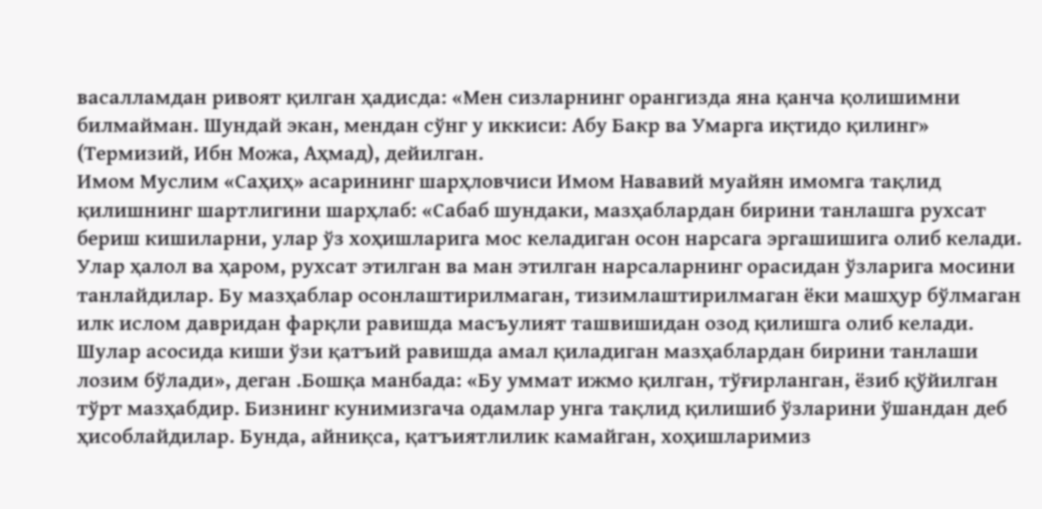васалламдан ривоят қилган ҳадисда: «Мен сизларнинг орангизда яна қанча қолишимни билмайман. Шундай экан, мендан сўнг у иккиси: Абу Бакр ва Умарга иқтидо қилинг» (Термизий, Ибн Можа, Аҳмад), дейилган.
Имом Муслим «Саҳиҳ» асарининг шарҳловчиси Имом Нававий муайян имомга тақлид қилишнинг шартлигини шарҳлаб: «Сабаб шундаки, мазҳаблардан бирини танлашга рухсат бериш кишиларни, улар ўз хоҳишларига мос келадиган осон нарсага эргашишига олиб келади. Улар ҳалол ва ҳаром, рухсат этилган ва ман этилган нарсаларнинг орасидан ўзларига мосини танлайдилар. Бу мазҳаблар осонлаштирилмаган, тизимлаштирилмаган ёки машҳур бўлмаган илк ислом давридан фарқли равишда масъулият ташвишидан озод қилишга олиб келади. Шулар асосида киши ўзи қатъий равишда амал қиладиган мазҳаблардан бирини танлаши лозим бўлади», деган .Бошқа манбада: «Бу уммат ижмо қилган, тўғирланган, ёзиб қўйилган тўрт мазҳабдир. Бизнинг кунимизгача одамлар унга тақлид қилишиб ўзларини ўшандан деб ҳисоблайдилар. Бунда, айниқса, қатъиятлилик камайган, хоҳишларимиз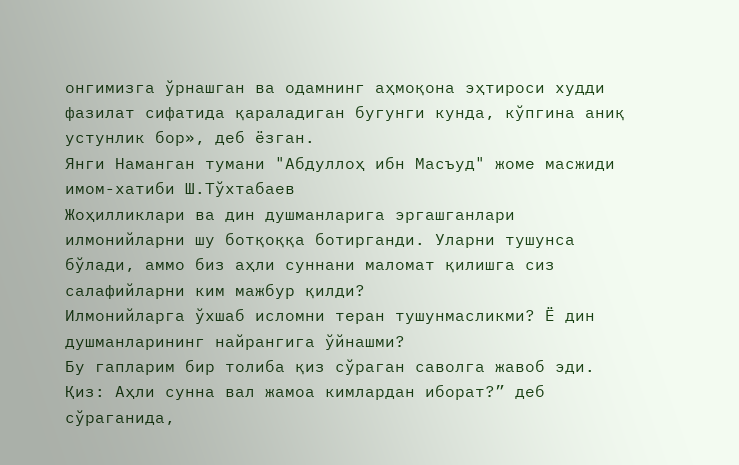онгимизга ўрнашган ва одамнинг аҳмоқона эҳтироси худди фазилат сифатида қараладиган бугунги кунда, кўпгина аниқ устунлик бор», деб ёзган.
Янги Наманган тумани "Абдуллоҳ ибн Масъуд" жоме масжиди
имом-хатиби Ш.Тўхтабаев
Жоҳилликлари ва дин душманларига эргашганлари илмонийларни шу ботқоққа ботирганди. Уларни тушунса бўлади, аммо биз аҳли суннани маломат қилишга сиз салафийларни ким мажбур қилди?
Илмонийларга ўхшаб исломни теран тушунмасликми? Ё дин душманларининг найрангига ўйнашми?
Бу гапларим бир толиба қиз сўраган саволга жавоб эди. Қиз: Аҳли сунна вал жамоа кимлардан иборат?” деб сўраганида,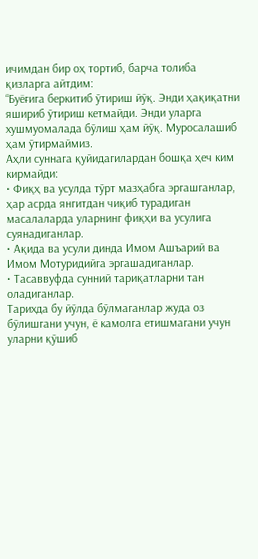ичимдан бир оҳ тортиб, барча толиба қизларга айтдим:
“Буёғига беркитиб ўтириш йўқ. Энди ҳақиқатни яшириб ўтириш кетмайди. Энди уларга хушмуомалада бўлиш ҳам йўқ. Муросалашиб ҳам ўтирмаймиз.
Аҳли суннага қуйидагилардан бошқа ҳеч ким кирмайди:
• Фиқҳ ва усулда тўрт мазҳабга эргашганлар, ҳар асрда янгитдан чиқиб турадиган масалаларда уларнинг фиқҳи ва усулига суянадиганлар.
• Ақида ва усули динда Имом Ашъарий ва Имом Мотуридийга эргашадиганлар.
• Тасаввуфда сунний тариқатларни тан оладиганлар.
Тарихда бу йўлда бўлмаганлар жуда оз бўлишгани учун, ё камолга етишмагани учун уларни қўшиб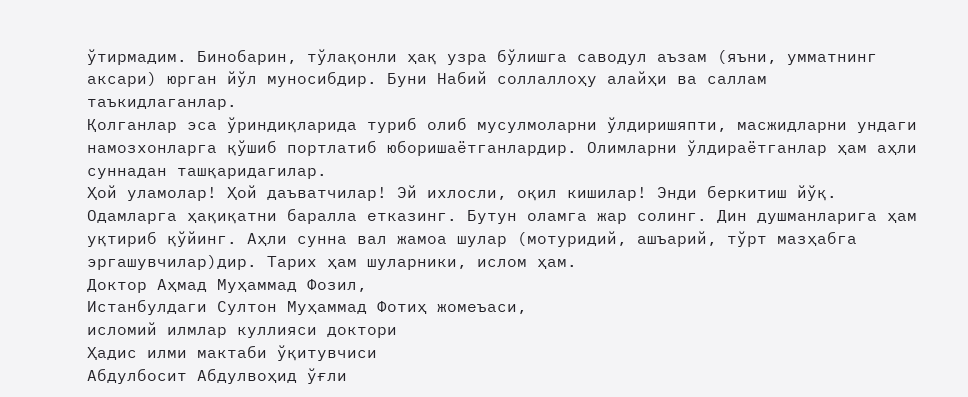ўтирмадим. Бинобарин, тўлақонли ҳақ узра бўлишга саводул аъзам (яъни, умматнинг аксари) юрган йўл муносибдир. Буни Набий соллаллоҳу алайҳи ва саллам таъкидлаганлар.
Қолганлар эса ўриндиқларида туриб олиб мусулмоларни ўлдиришяпти, масжидларни ундаги намозхонларга қўшиб портлатиб юборишаётганлардир. Олимларни ўлдираётганлар ҳам аҳли суннадан ташқаридагилар.
Ҳой уламолар! Ҳой даъватчилар! Эй ихлосли, оқил кишилар! Энди беркитиш йўқ. Одамларга ҳақиқатни баралла етказинг. Бутун оламга жар солинг. Дин душманларига ҳам уқтириб қўйинг. Аҳли сунна вал жамоа шулар (мотуридий, ашъарий, тўрт мазҳабга эргашувчилар)дир. Тарих ҳам шуларники, ислом ҳам.
Доктор Аҳмад Муҳаммад Фозил,
Истанбулдаги Султон Муҳаммад Фотиҳ жомеъаси,
исломий илмлар куллияси доктори
Ҳадис илми мактаби ўқитувчиси
Абдулбосит Абдулвоҳид ўғли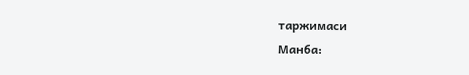таржимаси
Манба: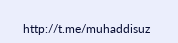http://t.me/muhaddisuz